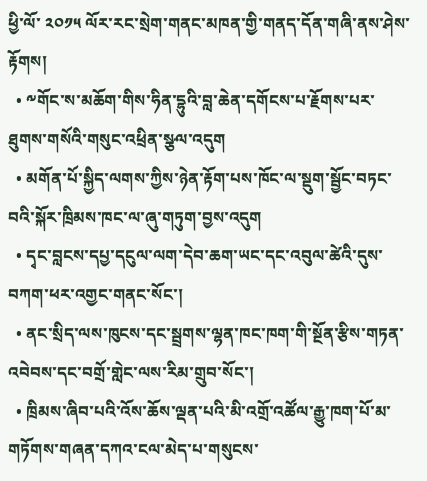ཕྱི་ལོ་ ༢༠༡༥ ལོར་རང་སྲེག་གནང་མཁན་གྱི་གནད་དོན་གཞི་ནས་ཤེས་རྟོགས།
  • ༸གོང་ས་མཆོག་གིས་ཧིན་དྷུའི་བླ་ཆེན་དགོངས་པ་རྗོགས་པར་ཐུགས་གསོའི་གསུང་འཕྲིན་སྩལ་འདུག
  • མགོན་པོ་སྐྱིད་ལགས་ཀྱིས་ཉེན་རྟོག་པས་ཁོང་ལ་སྡུག་སྦྱོང་བཏང་བའི་སྐོར་ཁྲིམས་ཁང་ལ་ཞུ་གཏུག་བྱས་འདུག
  • དྭང་བླངས་དཔྱ་དངུལ་ལག་དེབ་ཆག་ཡང་དང་འབུལ་ཚེའི་དུས་བཀག་ཕར་འགྱང་གནང་སོང་།
  • ནང་སྲིད་ལས་ཁུངས་དང་སྦྲགས་ལྷན་ཁང་ཁག་གི་སྔོན་རྩིས་གཏན་འབེབས་དང་བགྲོ་གླེང་ལས་རིམ་གྲུབ་སོང་།
  • ཁྲིམས་ཞིབ་པའི་འོས་ཆོས་ལྡན་པའི་མི་འགྲོ་འཚོལ་རྒྱུ་ཁག་པོ་མ་གཏོགས་གཞན་དཀའ་ངལ་མེད་པ་གསུངས་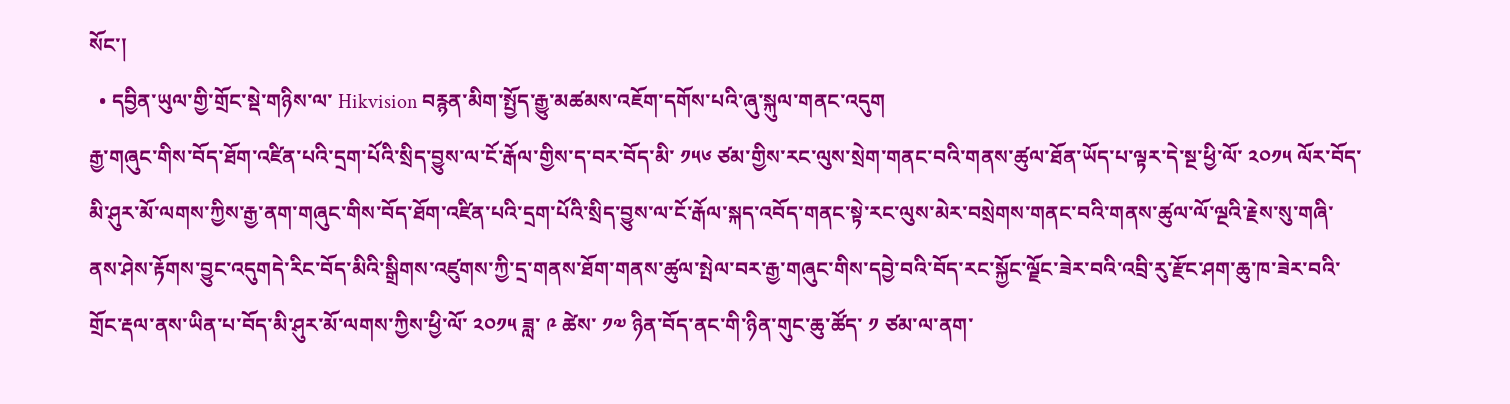སོང་།
  • དབྱིན་ཡུལ་གྱི་གྲོང་སྡེ་གཉིས་ལ་ Hikvision བརྙན་མིག་སྤྱོད་རྒྱུ་མཚམས་འཇོག་དགོས་པའི་ཞུ་སྐུལ་གནང་འདུག
རྒྱ་གཞུང་གིས་བོད་ཐོག་འཛིན་པའི་དྲག་པོའི་སྲིད་བྱུས་ལ་ངོ་རྒོལ་གྱིས་ད་བར་བོད་མི་ ༡༥༦ ཙམ་གྱིས་རང་ལུས་སྲེག་གནང་བའི་གནས་ཚུལ་ཐོན་ཡོད་པ་ལྟར་དེ་སྔ་ཕྱི་ལོ་ ༢༠༡༥ ལོར་བོད་མི་ཤུར་མོ་ལགས་ཀྱིས་རྒྱ་ནག་གཞུང་གིས་བོད་ཐོག་འཛིན་པའི་དྲག་པོའི་སྲིད་བྱུས་ལ་ངོ་རྒོལ་སྐད་འབོད་གནང་སྟེ་རང་ལུས་མེར་བསྲེགས་གནང་བའི་གནས་ཚུལ་ལོ་ལྔའི་རྗེས་སུ་གཞི་ནས་ཤེས་རྟོགས་བྱུང་འདུགདེ་རིང་བོད་མིའི་སྒྲིགས་འཛུགས་ཀྱི་དྲ་གནས་ཐོག་གནས་ཚུལ་སྤེལ་བར་རྒྱ་གཞུང་གིས་དབྱེ་བའི་བོད་རང་སྐྱོང་ལྗོང་ཟེར་བའི་འབྲི་རུ་རྫོང་ཤག་ཆུ་ཁ་ཟེར་བའི་གྲོང་རྡལ་ནས་ཡིན་པ་བོད་མི་ཤུར་མོ་ལགས་ཀྱིས་ཕྱི་ལོ་ ༢༠༡༥ ཟླ་ ༩ ཚེས་ ༡༧ ཉིན་བོད་ནང་གི་ཉིན་གུང་ཆུ་ཚོད་ ༡ ཙམ་ལ་ནག་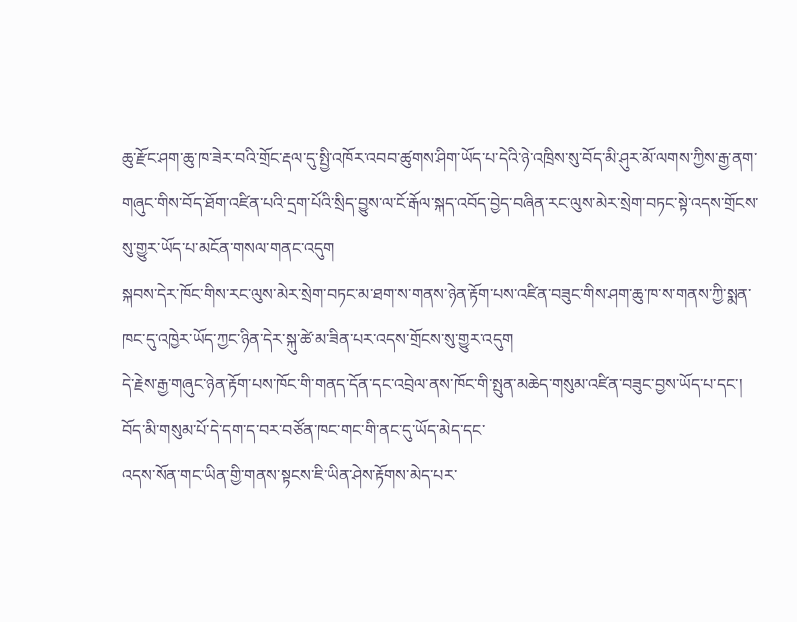ཆུ་རྫོང་ཤག་ཆུ་ཁ་ཟེར་བའི་གྲོང་རྡལ་དུ་སྤྱི་འཁོར་འབབ་ཚུགས་ཤིག་ཡོད་པ་དེའི་ཉེ་འཁྲིས་སུ་བོད་མི་ཤུར་མོ་ལགས་ཀྱིས་རྒྱ་ནག་གཞུང་གིས་བོད་ཐོག་འཛིན་པའི་དྲག་པོའི་སྲིད་བྱུས་ལ་ངོ་རྒོལ་སྐད་འབོད་བྱེད་བཞིན་རང་ལུས་མེར་སྲེག་བཏང་སྟེ་འདས་གྲོངས་སུ་གྱུར་ཡོད་པ་མངོན་གསལ་གནང་འདུག
སྐབས་དེར་ཁོང་གིས་རང་ལུས་མེར་སྲེག་བཏང་མ་ཐག་ས་གནས་ཉེན་རྟོག་པས་འཛིན་བཟུང་གིས་ཤག་ཆུ་ཁ་ས་གནས་ཀྱི་སྨན་ཁང་དུ་འཁྱེར་ཡོད་ཀྱང་ཉིན་དེར་སྐུ་ཚེ་མ་ཟིན་པར་འདས་གྲོངས་སུ་གྱུར་འདུག
དེ་རྗེས་རྒྱ་གཞུང་ཉེན་རྟོག་པས་ཁོང་གི་གནད་དོན་དང་འབྲེལ་ནས་ཁོང་གི་སྤུན་མཆེད་གསུམ་འཛིན་བཟུང་བྱས་ཡོད་པ་དང་། བོད་མི་གསུམ་པོ་དེ་དག་ད་བར་བཙོན་ཁང་གང་གི་ནང་དུ་ཡོད་མེད་དང་
འདས་སོན་གང་ཡིན་གྱི་གནས་སྟངས་ཇི་ཡིན་ཤེས་རྟོགས་མེད་པར་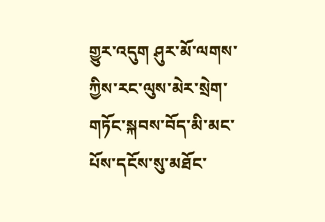གྱུར་འདུག ཤུར་མོ་ལགས་ཀྱིས་རང་ལུས་མེར་སྲེག་གཏོང་སྐབས་བོད་མི་མང་པོས་དངོས་སུ་མཐོང་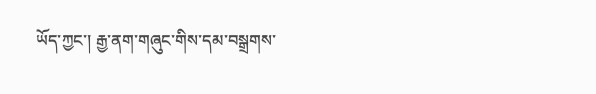ཡོད་ཀྱང་། རྒྱ་ནག་གཞུང་གིས་དམ་བསྒྲགས་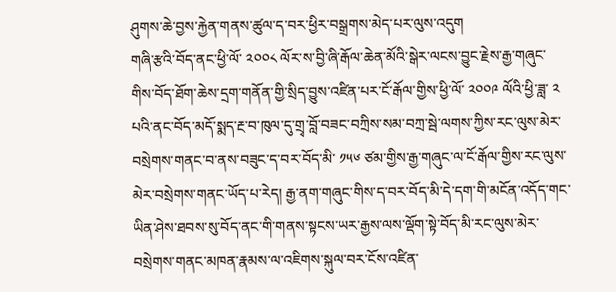ཤུགས་ཆེ་བྱས་རྐྱེན་གནས་ཚུལ་ད་བར་ཕྱིར་བསྒྲགས་མེད་པར་ལུས་འདུག
གཞི་རྩའི་བོད་ནང་ཕྱི་ལོ་ ༢༠༠༨ ལོར་ས་བྱི་ཞི་རྒོལ་ཆེན་མོའི་སྒེར་ལངས་བྱུང་རྗེས་རྒྱ་གཞུང་གིས་བོད་ཐོག་ཆེས་དྲག་གནོན་གྱི་སྲིད་བྱུས་འཛིན་པར་ངོ་རྒོལ་གྱིས་ཕྱི་ལོ་ ༢༠༠༩ ལོའི་ཕྱི་ཟླ་ ༢ པའི་ནང་བོད་མདོ་སྨད་རྔ་བ་ཁུལ་དུ་གྲྭ་བློ་བཟང་བཀྲིས་སམ་བཀྲ་སྦེ་ལགས་ཀྱིས་རང་ལུས་མེར་བསྲེགས་གནང་བ་ནས་བཟུང་ད་བར་བོད་མི་ ༡༥༦ ཙམ་གྱིས་རྒྱ་གཞུང་ལ་ངོ་རྒོལ་གྱིས་རང་ལུས་མེར་བསྲེགས་གནང་ཡོད་པ་རེད། རྒྱ་ནག་གཞུང་གིས་ད་བར་བོད་མི་དེ་དག་གི་མངོན་འདོད་གང་ཡིན་ཤེས་ཐབས་སུ་བོད་ནང་གི་གནས་སྟངས་ཡར་རྒྱས་ལས་ལྡོག་སྟེ་བོད་མི་རང་ལུས་མེར་བསྲེགས་གནང་མཁན་རྣམས་ལ་འཇིགས་སྐུལ་བར་ངོས་འཛིན་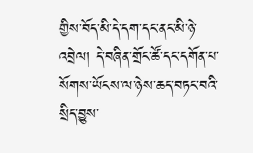གྱིས་བོད་མི་དེ་དག་དང་ནང་མི་ཉེ་འབྲེལ། དེ་བཞིན་གྲོང་ཚོ་དང་དགོན་པ་སོགས་ཡོངས་ལ་ཉེས་ཆད་བཏང་བའི་སྲིད་བྱུས་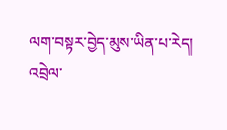ལག་བསྟར་བྱེད་མུས་ཡིན་པ་རེད།
འབྲེལ་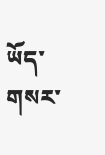ཡོད་གསར་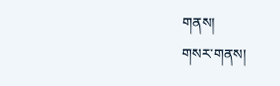གནས།
གསར་གནས།